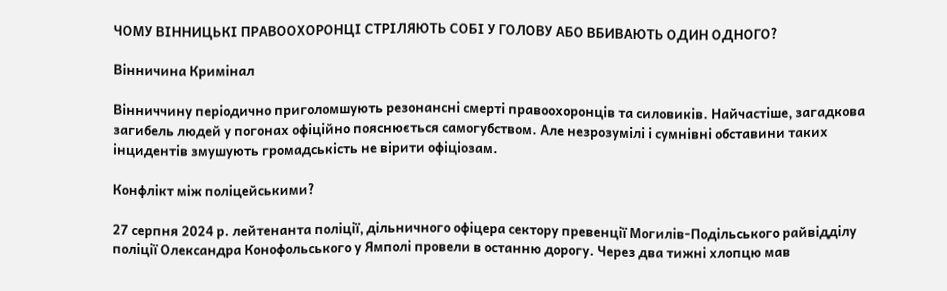ЧОМУ ВІННИЦЬКІ ПРАВООХОРОНЦІ СТРІЛЯЮТЬ СОБІ У ГОЛОВУ АБО ВБИВАЮТЬ ОДИН ОДНОГО?

Вінничина Кримінал

Вінниччину періодично приголомшують резонансні смерті правоохоронців та силовиків. Найчастіше, загадкова загибель людей у погонах офіційно пояснюється самогубством. Але незрозумілі і сумнівні обставини таких інцидентів змушують громадськість не вірити офіціозам.

Конфлікт між поліцейськими?

27 серпня 2024 р. лейтенанта поліції, дільничного офіцера сектору превенції Могилів-Подільського райвідділу поліції Олександра Конофольського у Ямполі провели в останню дорогу. Через два тижні хлопцю мав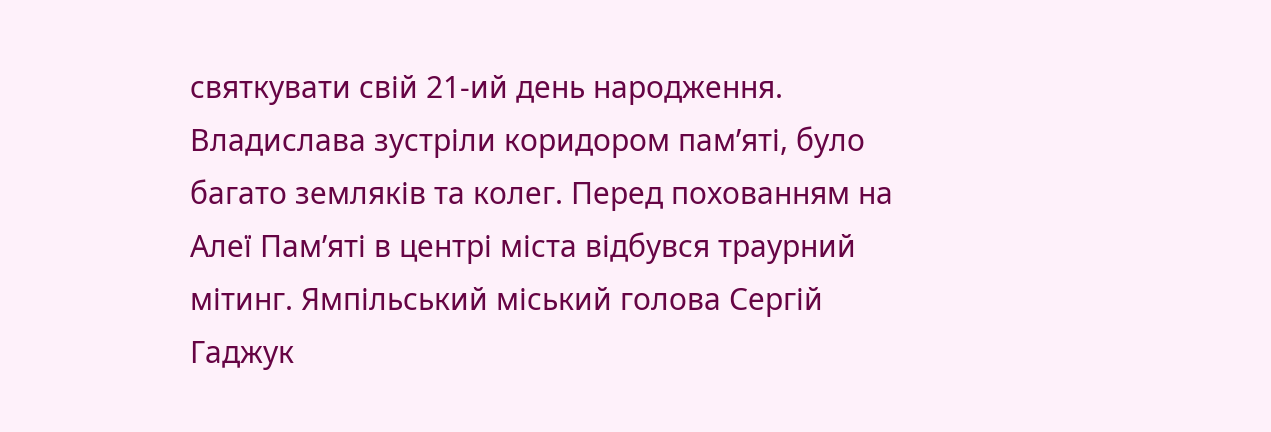святкувати свій 21-ий день народження. Владислава зустріли коридором пам’яті, було багато земляків та колег. Перед похованням на Алеї Пам’яті в центрі міста відбувся траурний мітинг. Ямпільський міський голова Сергій Гаджук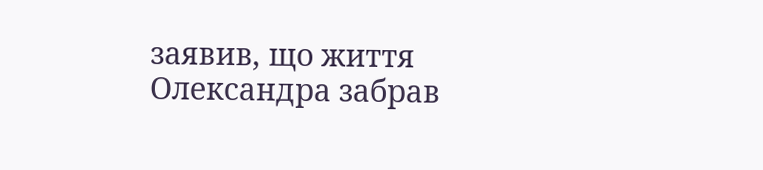заявив, що життя Олександра забрав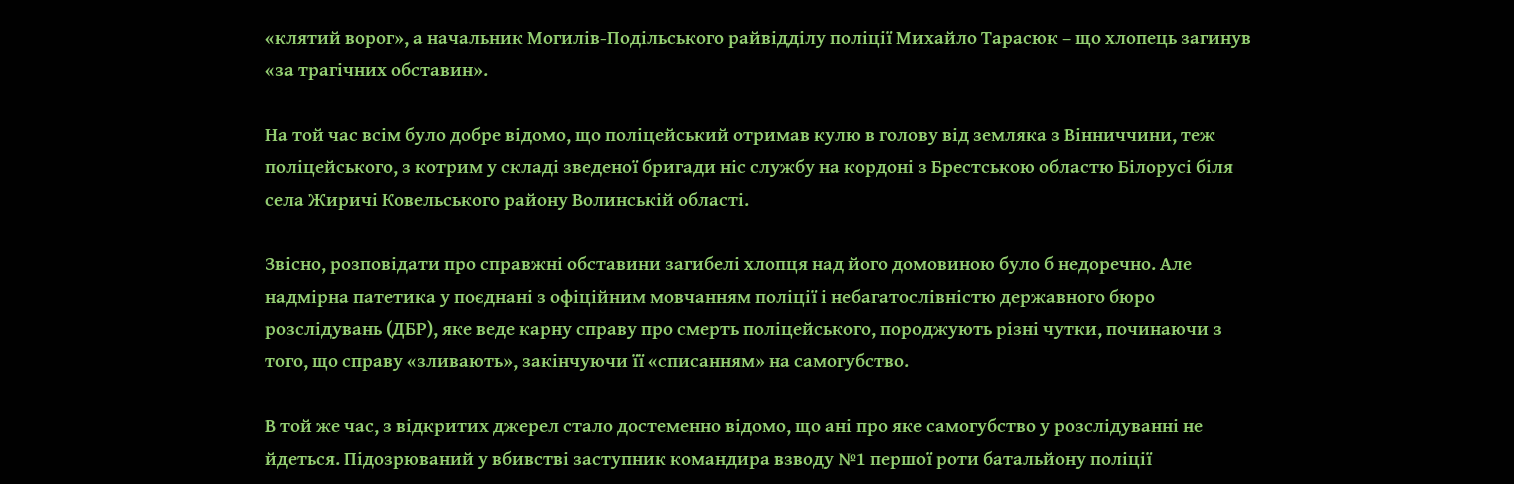«клятий ворог», а начальник Могилів-Подільського райвідділу поліції Михайло Тарасюк – що хлопець загинув «за трагічних обставин».

На той час всім було добре відомо, що поліцейський отримав кулю в голову від земляка з Вінниччини, теж поліцейського, з котрим у складі зведеної бригади ніс службу на кордоні з Брестською областю Білорусі біля села Жиричі Ковельського району Волинській області.

Звісно, розповідати про справжні обставини загибелі хлопця над його домовиною було б недоречно. Але надмірна патетика у поєднані з офіційним мовчанням поліції і небагатослівністю державного бюро розслідувань (ДБР), яке веде карну справу про смерть поліцейського, породжують різні чутки, починаючи з того, що справу «зливають», закінчуючи її «списанням» на самогубство.

В той же час, з відкритих джерел стало достеменно відомо, що ані про яке самогубство у розслідуванні не йдеться. Підозрюваний у вбивстві заступник командира взводу №1 першої роти батальйону поліції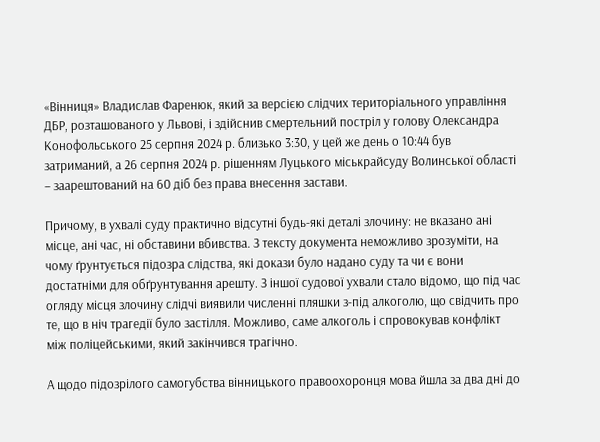«Вінниця» Владислав Фаренюк, який за версією слідчих територіального управління ДБР, розташованого у Львові, і здійснив смертельний постріл у голову Олександра Конофольського 25 серпня 2024 р. близько 3:30, у цей же день о 10:44 був затриманий, а 26 серпня 2024 р. рішенням Луцького міськрайсуду Волинської області – заарештований на 60 діб без права внесення застави.

Причому, в ухвалі суду практично відсутні будь-які деталі злочину: не вказано ані місце, ані час, ні обставини вбивства. З тексту документа неможливо зрозуміти, на чому ґрунтується підозра слідства, які докази було надано суду та чи є вони достатніми для обґрунтування арешту. З іншої судової ухвали стало відомо, що під час огляду місця злочину слідчі виявили численні пляшки з-під алкоголю, що свідчить про те, що в ніч трагедії було застілля. Можливо, саме алкоголь і спровокував конфлікт між поліцейськими, який закінчився трагічно.

А щодо підозрілого самогубства вінницького правоохоронця мова йшла за два дні до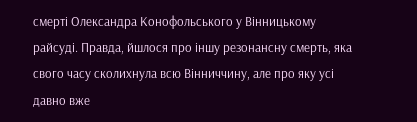смерті Олександра Конофольського у Вінницькому райсуді. Правда, йшлося про іншу резонансну смерть, яка свого часу сколихнула всю Вінниччину, але про яку усі давно вже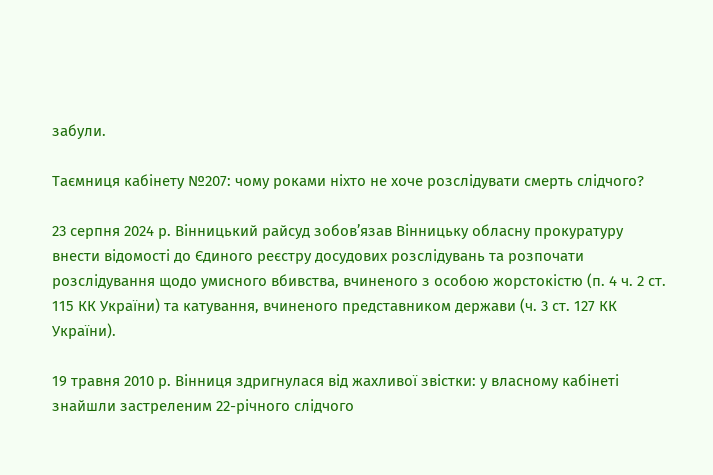забули.

Таємниця кабінету №207: чому роками ніхто не хоче розслідувати смерть слідчого?

23 серпня 2024 р. Вінницький райсуд зобов’язав Вінницьку обласну прокуратуру внести відомості до Єдиного реєстру досудових розслідувань та розпочати розслідування щодо умисного вбивства, вчиненого з особою жорстокістю (п. 4 ч. 2 ст. 115 КК України) та катування, вчиненого представником держави (ч. 3 ст. 127 КК України).

19 травня 2010 р. Вінниця здригнулася від жахливої звістки: у власному кабінеті знайшли застреленим 22-річного слідчого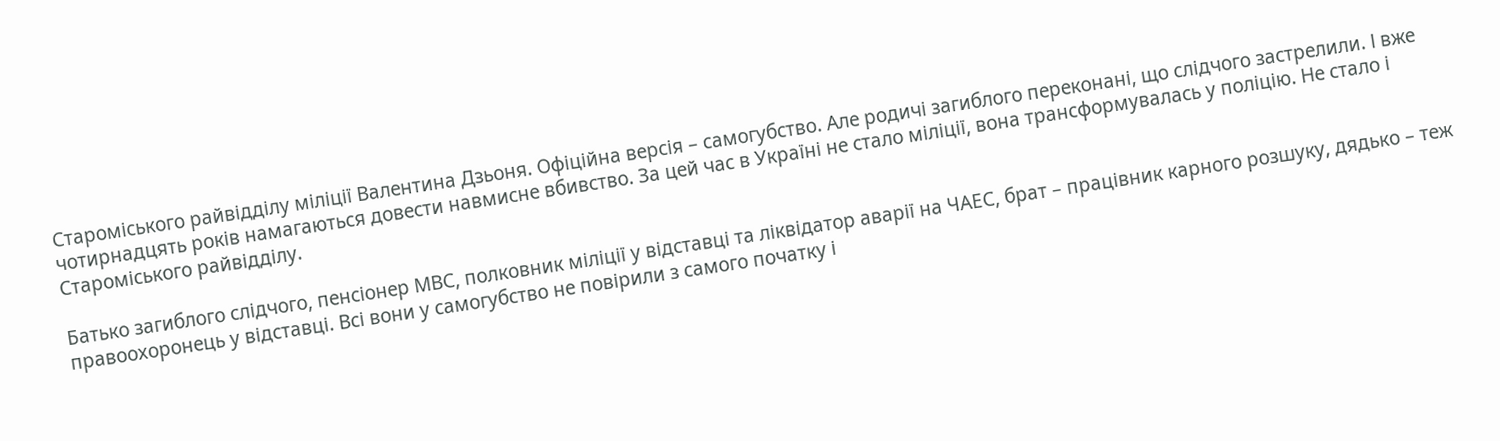Староміського райвідділу міліції Валентина Дзьоня. Офіційна версія – самогубство. Але родичі загиблого переконані, що слідчого застрелили. І вже чотирнадцять років намагаються довести навмисне вбивство. За цей час в Україні не стало міліції, вона трансформувалась у поліцію. Не стало і Староміського райвідділу.

Батько загиблого слідчого, пенсіонер МВС, полковник міліції у відставці та ліквідатор аварії на ЧАЕС, брат – працівник карного розшуку, дядько – теж правоохоронець у відставці. Всі вони у самогубство не повірили з самого початку і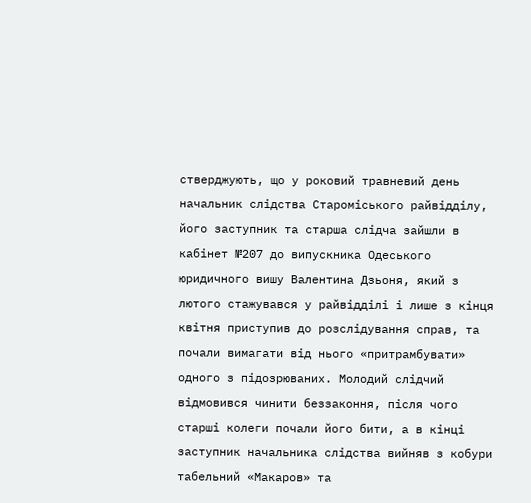стверджують, що у роковий травневий день начальник слідства Староміського райвідділу, його заступник та старша слідча зайшли в кабінет №207 до випускника Одеського юридичного вишу Валентина Дзьоня, який з лютого стажувався у райвідділі і лише з кінця квітня приступив до розслідування справ, та почали вимагати від нього «притрамбувати» одного з підозрюваних. Молодий слідчий відмовився чинити беззаконня, після чого старші колеги почали його бити, а в кінці заступник начальника слідства вийняв з кобури табельний «Макаров» та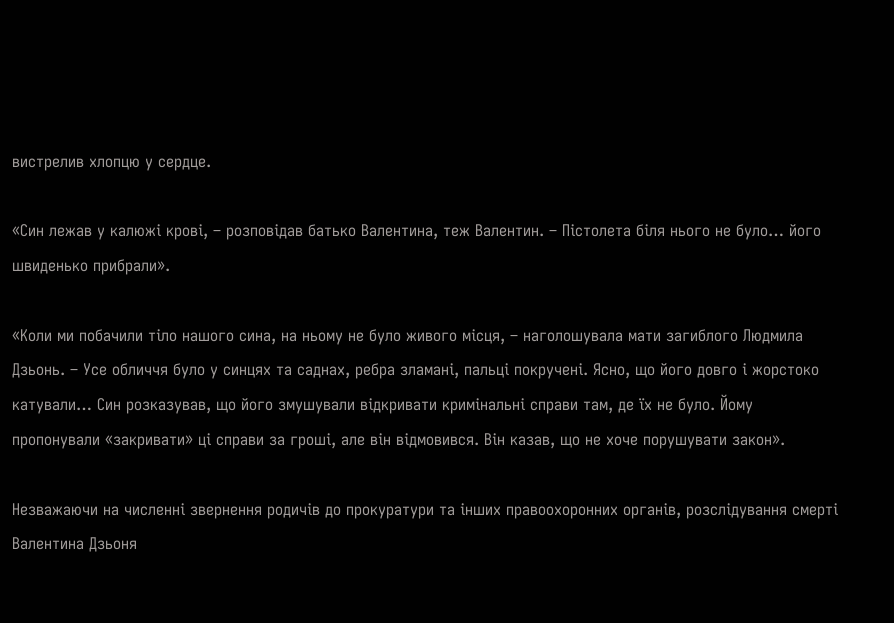вистрелив хлопцю у сердце.

«Син лежав у калюжі крові, – розповідав батько Валентина, теж Валентин. – Пістолета біля нього не було… його швиденько прибрали».

«Коли ми побачили тіло нашого сина, на ньому не було живого місця, – наголошувала мати загиблого Людмила Дзьонь. – Усе обличчя було у синцях та саднах, ребра зламані, пальці покручені. Ясно, що його довго і жорстоко катували… Син розказував, що його змушували відкривати кримінальні справи там, де їх не було. Йому пропонували «закривати» ці справи за гроші, але він відмовився. Він казав, що не хоче порушувати закон».

Незважаючи на численні звернення родичів до прокуратури та інших правоохоронних органів, розслідування смерті Валентина Дзьоня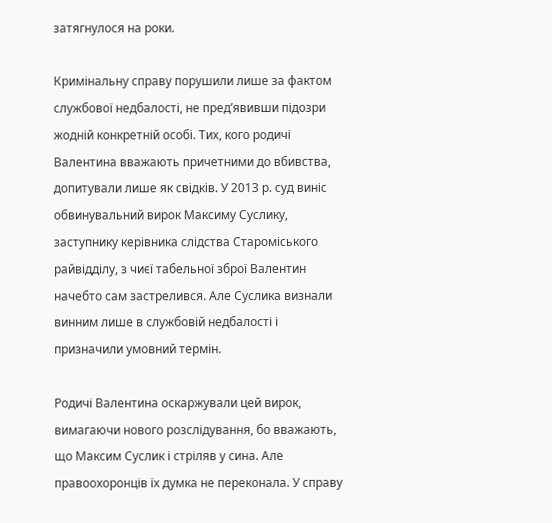затягнулося на роки.

Кримінальну справу порушили лише за фактом службової недбалості, не пред’явивши підозри жодній конкретній особі. Тих, кого родичі Валентина вважають причетними до вбивства, допитували лише як свідків. У 2013 р. суд виніс обвинувальний вирок Максиму Суслику, заступнику керівника слідства Староміського райвідділу, з чиєї табельної зброї Валентин начебто сам застрелився. Але Суслика визнали винним лише в службовій недбалості і призначили умовний термін.

Родичі Валентина оскаржували цей вирок, вимагаючи нового розслідування, бо вважають, що Максим Суслик і стріляв у сина. Але правоохоронців їх думка не переконала. У справу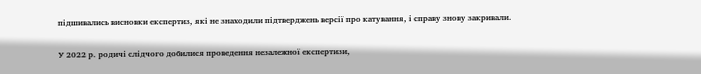підшивались висновки експертиз, які не знаходили підтверджень версії про катування, і справу знову закривали.

У 2022 р. родичі слідчого добилися проведення незалежної експертизи,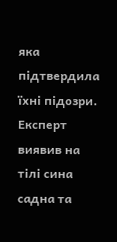яка підтвердила їхні підозри. Експерт виявив на тілі сина садна та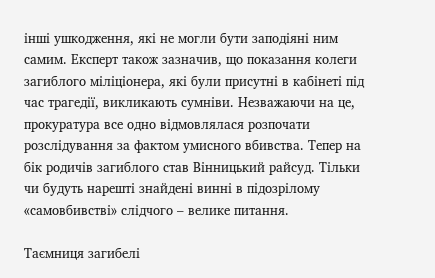інші ушкодження, які не могли бути заподіяні ним самим. Експерт також зазначив, що показання колеги загиблого міліціонера, які були присутні в кабінеті під час трагедії, викликають сумніви. Незважаючи на це, прокуратура все одно відмовлялася розпочати розслідування за фактом умисного вбивства. Тепер на бік родичів загиблого став Вінницький райсуд. Тільки чи будуть нарешті знайдені винні в підозрілому «самовбивстві» слідчого – велике питання.

Таємниця загибелі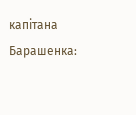капітана Барашенка: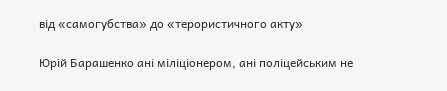від «самогубства» до «терористичного акту»

Юрій Барашенко ані міліціонером, ані поліцейським не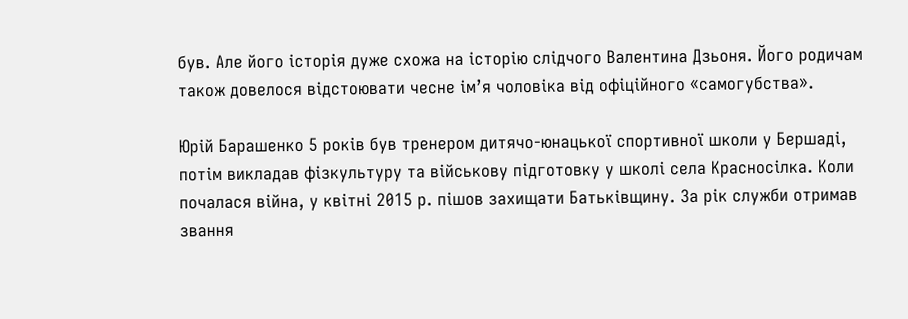був. Але його історія дуже схожа на історію слідчого Валентина Дзьоня. Його родичам також довелося відстоювати чесне ім’я чоловіка від офіційного «самогубства».

Юрій Барашенко 5 років був тренером дитячо-юнацької спортивної школи у Бершаді, потім викладав фізкультуру та військову підготовку у школі села Красносілка. Коли почалася війна, у квітні 2015 р. пішов захищати Батьківщину. За рік служби отримав звання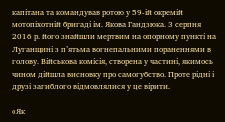капітана та командував ротою у 59-ій окремій мотопіхотній бригаді ім. Якова Гандзюка. 3 серпня 2016 р. його знайшли мертвим на опорному пункті на Луганщині з п’ятьма вогнепальними пораненнями в голову. Військова комісія, створена у частині, якимось чином дійшла висновку про самогубство. Проте рідні і друзі загиблого відмовлялися у це вірити.

«Як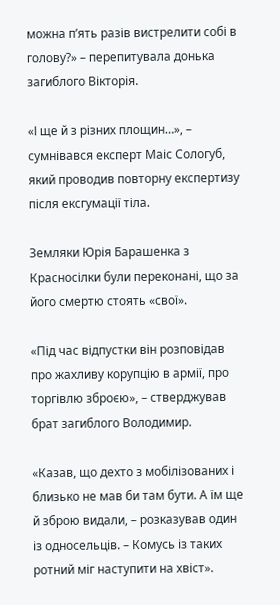можна п’ять разів вистрелити собі в голову?» – перепитувала донька загиблого Вікторія.

«І ще й з різних площин…», – сумнівався експерт Маіс Сологуб, який проводив повторну експертизу після ексгумації тіла.

Земляки Юрія Барашенка з Красносілки були переконані, що за його смертю стоять «свої».

«Під час відпустки він розповідав про жахливу корупцію в армії, про торгівлю зброєю», – стверджував брат загиблого Володимир.

«Казав, що дехто з мобілізованих і близько не мав би там бути. А їм ще й зброю видали, – розказував один із односельців. – Комусь із таких ротний міг наступити на хвіст».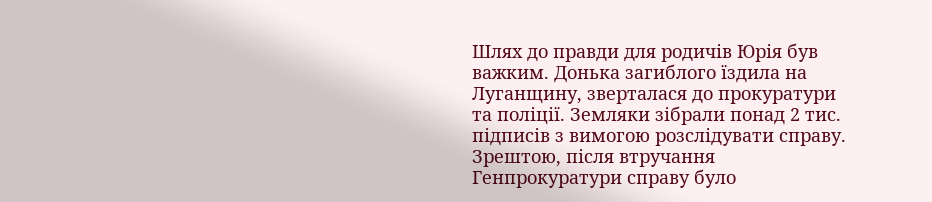Шлях до правди для родичів Юрія був важким. Донька загиблого їздила на Луганщину, зверталася до прокуратури та поліції. Земляки зібрали понад 2 тис. підписів з вимогою розслідувати справу. Зрештою, після втручання Генпрокуратури справу було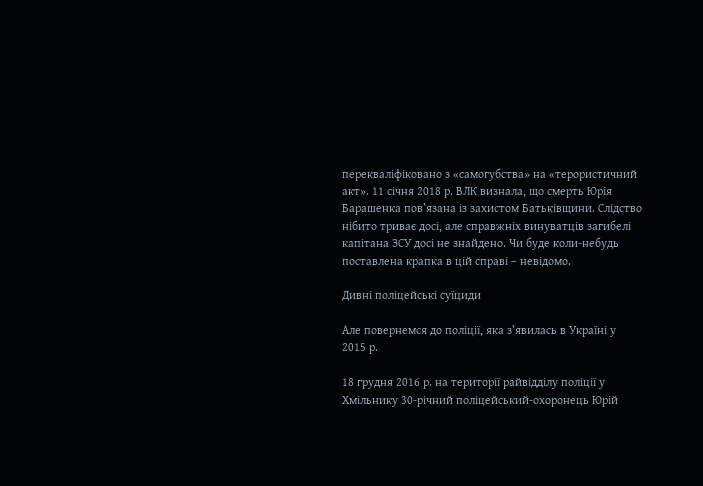перекваліфіковано з «самогубства» на «терористичний акт». 11 січня 2018 р. ВЛК визнала, що смерть Юрія Барашенка пов’язана із захистом Батьківщини. Слідство нібито триває досі, але справжніх винуватців загибелі капітана ЗСУ досі не знайдено. Чи буде коли-небудь поставлена крапка в цій справі – невідомо.

Дивні поліцейські суїциди

Але повернемся до поліції, яка з’явилась в Україні у 2015 р.

18 грудня 2016 р. на території райвідділу поліції у Хмільнику 30-річний поліцейський-охоронець Юрій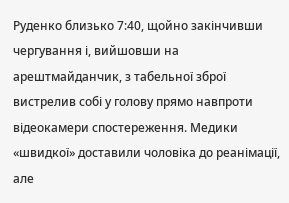Руденко близько 7:40, щойно закінчивши чергування і, вийшовши на арештмайданчик, з табельної зброї вистрелив собі у голову прямо навпроти відеокамери спостереження. Медики «швидкої» доставили чоловіка до реанімації, але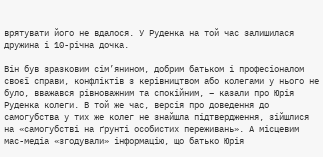врятувати його не вдалося. У Руденка на той час залишилася дружина і 10-річна дочка.

Він був зразковим сім’янином, добрим батьком і професіоналом своєї справи, конфліктів з керівництвом або колегами у нього не було, вважався рівноважним та спокійним, – казали про Юрія Руденка колеги. В той же час, версія про доведення до самогубства у тих же колег не знайшла підтвердження, зійшлися на «самогубстві на ґрунті особистих переживань». А місцевим мас-медіа «згодували» інформацію, що батько Юрія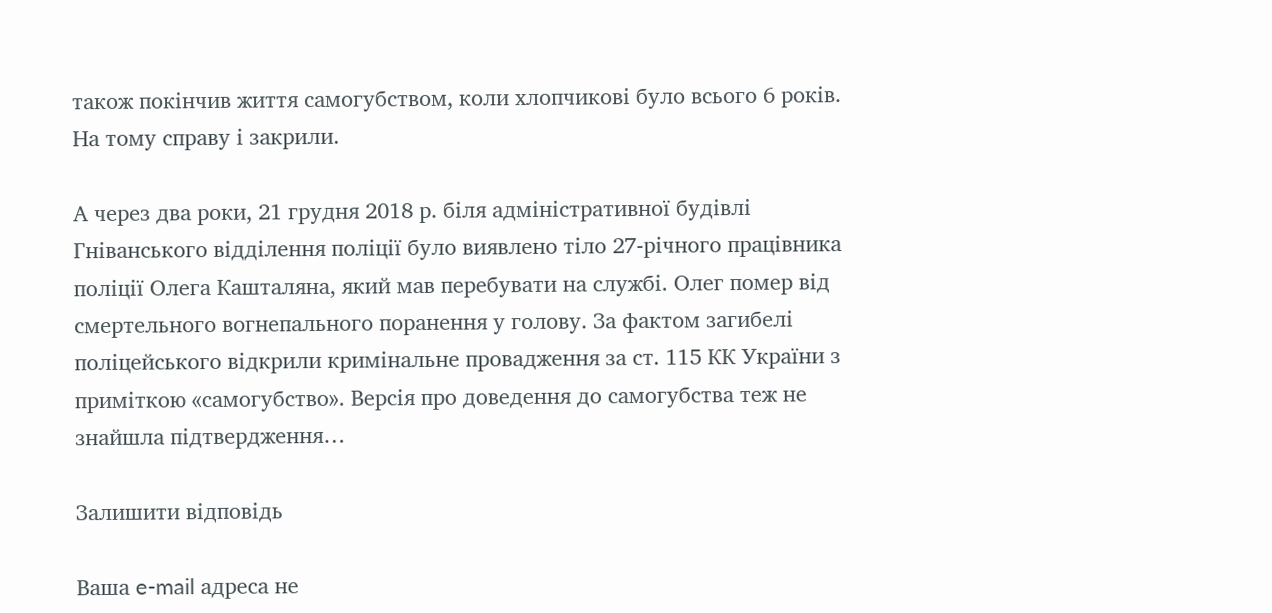також покінчив життя самогубством, коли хлопчикові було всього 6 років. На тому справу і закрили.

А через два роки, 21 грудня 2018 р. біля адміністративної будівлі Гніванського відділення поліції було виявлено тіло 27-річного працівника поліції Олега Кашталяна, який мав перебувати на службі. Олег помер від смертельного вогнепального поранення у голову. За фактом загибелі поліцейського відкрили кримінальне провадження за ст. 115 КК України з приміткою «самогубство». Версія про доведення до самогубства теж не знайшла підтвердження…

Залишити відповідь

Ваша e-mail адреса не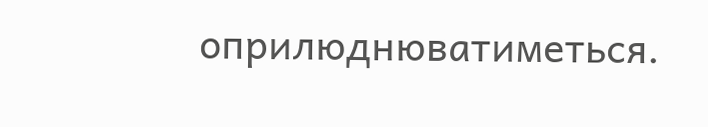оприлюднюватиметься.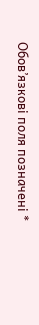Обов’язкові поля позначені *